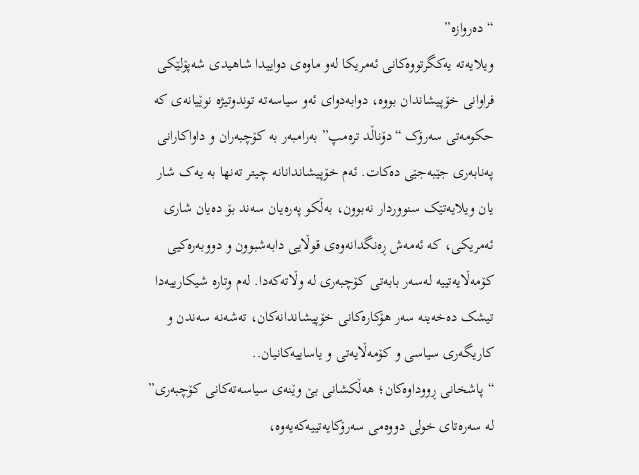“دەروازە”
ویلایەتە یەکگرتووەکانی ئەمریکا لەو ماوەی دواییدا شاهیدی شەپۆلێکی فراوانی خۆپیشاندان بووە، دوابەدوای ئەو سیاسەتە توندوتیژە نوێیانەی کە حکومەتی سەرۆک “دۆناڵد ترەمپ” بەرامبەر بە کۆچبەران و داواکارانی پەنابەری جێبەجێی دەکات. ئەم خۆپیشاندانانە چیتر تەنها بە یەک شار یان ویلایەتێک سنووردار نەبوون، بەڵکو پەرەیان سەند بۆ دەیان شاری ئەمریکی، کە ئەمەش ڕەنگدانەوەی قوڵایی دابەشبوون و دووبەرەکیی کۆمەڵایەتییە لەسەر بابەتی کۆچبەری لە وڵاتەکەدا. لەم وتارە شیکارییەدا تیشک دەخەینە سەر هۆکارەکانی خۆپیشاندانەکان، تەشەنە سەندن و کاریگەری سیاسی و کۆمەڵایەتی و یاساییەکانیان..
“پاشخانی ڕووداوەکان؛ هەڵکشانی بێ وێنەی سیاسەتەکانی کۆچبەری”
لە سەرەتای خولی دووەمی سەرۆکایەتییەکەیەوە،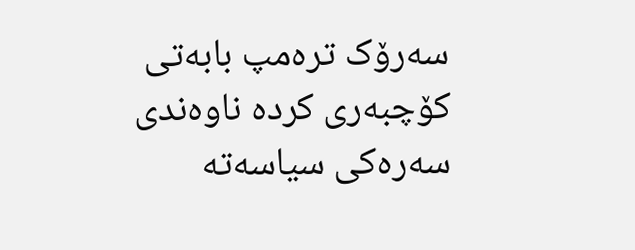سەرۆک ترەمپ بابەتی کۆچبەری کردە ناوەندی سەرەکی سیاسەتە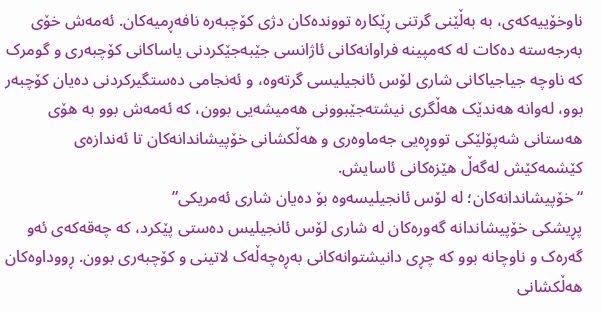ناوخۆییەکەی، بە بەڵێنی گرتنی ڕێکارە تووندەکان دژی کۆچبەرە نافەڕمیەکان. ئەمەش خۆی بەرجەستە دەکات لە کەمپینە فراوانەکانی ئاژانسی جێبەجێکردنی یاساکانی کۆچبەری و گومرک کە ناوچە جیاجیاکانی شاری لۆس ئانجیلیسی گرتەوە، و ئەنجامی دەستگیرکردنی دەیان کۆچبەر بوو، لەوانە هەندێک هەڵگری نیشتەجێبوونی هەمیشەیی بوون، کە ئەمەش بوو بە هۆی هەستانی شەپۆلێکی تووڕەیی جەماوەری و هەڵکشانی خۆپیشاندانەکان تا ئەندازەی کێشمەکێش لەگەڵ هێزەکانی ئاسایش.
“خۆپیشاندانەکان؛ لە لۆس ئانجیلیسەوە بۆ دەیان شاری ئەمریکی”
پڕیشکی خۆپیشاندانە گەورەکان لە شاری لۆس ئانجیلیس دەستی پێکرد، کە چەقەکەی ئەو گەرەک و ناوچانە بوو کە چڕی دانیشتوانەکانی بەڕەچەڵەک لاتینی و کۆچبەری بوون. ڕووداوەکان هەڵکشانی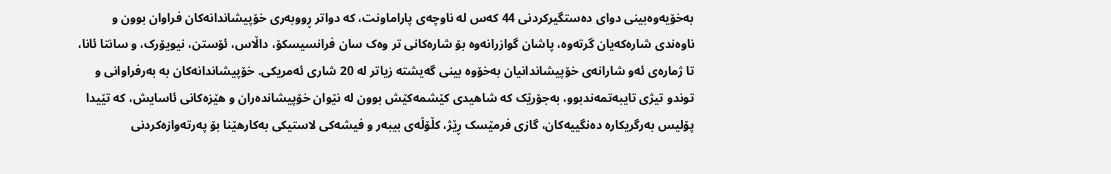بەخۆیەوەبینی دوای دەستگیرکردنی 44 کەس لە ناوچەی پاراماونت، کە دواتر ڕووبەری خۆپیشاندانەکان فراوان بوون و ناوەندی شارەکەیان گرتەوە، پاشان گوازرانەوە بۆ شارەکانی تر وەک سان فرانسیسکۆ، داڵاس، ئۆستن، نیویۆرک، و سانتا ئانا، تا ژمارەی ئەو شارانەی خۆپیشاندانیان بەخۆوە بینی گەیشتە زیاتر لە 20 شاری ئەمریکی. خۆپیشاندانەکان بە بەرفراوانی و توندو تیژی تایبەتمەندبوو، بەجۆرێک کە شاهیدی کێشمەکێش بوون لە نێوان خۆپیشاندەران و هێزەکانی ئاسایش، کە تێیدا پۆلیس بەرگریکارە دەنگییەکان، گازی فرمێسک ڕێژ، کڵۆڵەی بیبەر و فیشەکی لاستیکی بەکارهێنا بۆ پەرتەوازەکردنی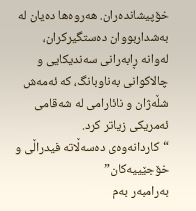خۆپیشاندەران. هەروەها دەیان لە بەشداربووان دەستگیرکران، لەوانە ڕابەرانی سەندیکایی و چالاکوانی بەناوبانگ، کە ئەمەش شڵەژان و نائارامی لە شەقامی ئەمریکی زیاتر کرد.
“کاردانەوەی دەسەڵاتە فیدراڵی و خۆجێییەکان”
بەرامبەر بەم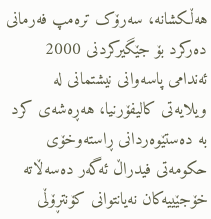هەڵکشانە، سەرۆک ترەمپ فەرمانی دەرکرد بۆ جێگیرکردنی 2000 ئەندامی پاسەوانی نیشتمانی لە ویلایەتی کالیفۆرنیا، هەڕەشەی کرد بە دەستێوەردانی ڕاستەوخۆی حکومەتی فیدراڵ ئەگەر دەسەڵاتە خۆجێییەکان نەیانتوانی کۆنتڕۆڵی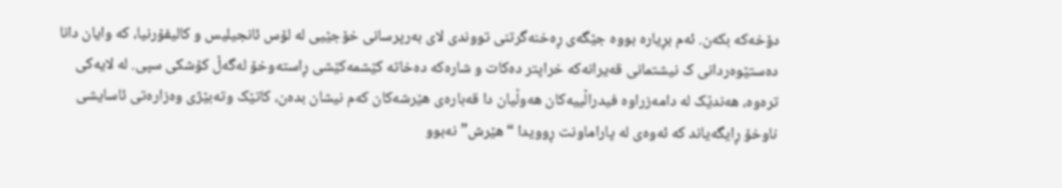دۆخەکە بکەن. ئەم بڕیارە بووە جێگەی ڕەخنەگرتنی تووندی لای بەرپرسانی خۆجێیی لە لۆس ئانجیلیس و کالیفۆرنیا، کە وایان دانا دەستێوەردانی ک نیشتمانی قەیرانەکە خراپتر دەکات و شارەکە دەخاتە کێشمەکێشی ڕاستەوخۆ لەگەڵ کۆشکی سپی. لە لایەکی ترەوە، هەندێک لە دامەزراوە فیدراڵییەکان هەوڵیان دا قەبارەی هێرشەکان کەم نیشان بدەن، کاتێک وتەبێژی وەزارەتی ئاسایشی ناوخۆ ڕایگەیاند کە ئەوەی لە پاراماونت ڕوویدا “هێرش” نەبوو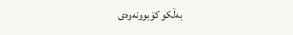بەڵکو کۆبوونەوەی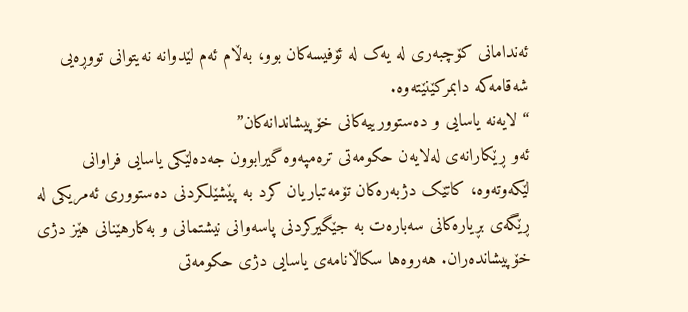ئەندامانی کۆچبەری لە یەک لە ئۆفیسەکان بوو، بەڵام ئەم لێدوانە نەیتوانی تووڕەیی شەقامەکە دابمرکێنێتەوە.
“لایەنە یاسایی و دەستوورییەکانی خۆپیشاندانەکان”
ئەو ڕێکارانەی لەلایەن حکومەتی ترەمپەوە گیرابوون جەدەلێکی یاسایی فراوانی لێکەوتەوە، کاتێک دژبەرەکان تۆمەتباریان کرد بە پێشێلکردنی دەستووری ئەمریکی لە ڕێگەی بڕیارەکانی سەبارەت بە جێگیرکردنی پاسەوانی نیشتمانی و بەکارهێنانی هێز دژی خۆپیشاندەران. هەروەها سکاڵانامەی یاسایی دژی حکومەتی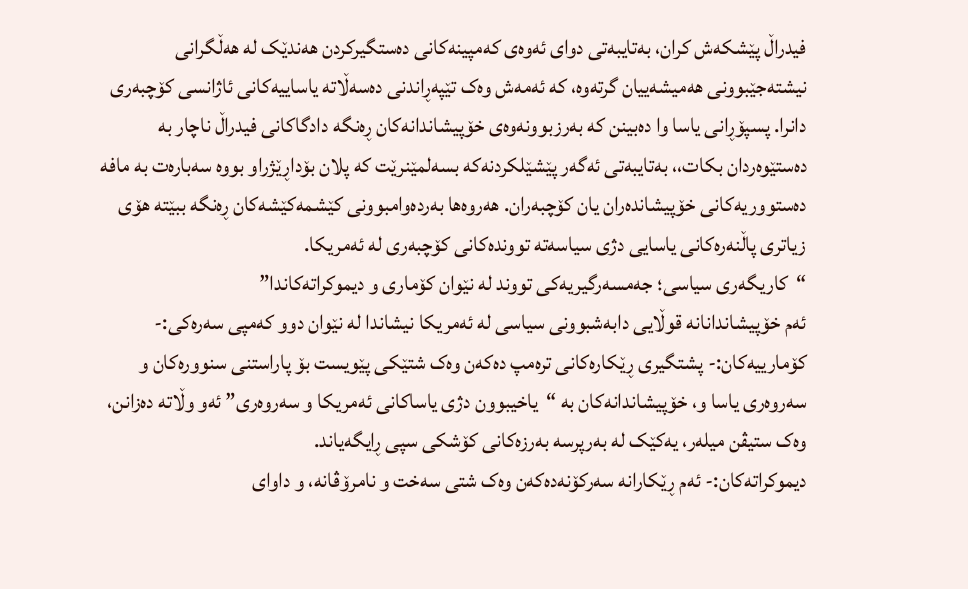فیدراڵ پێشکەش کران، بەتایبەتی دوای ئەوەی کەمپینەکانی دەستگیرکردن هەندێک لە هەڵگرانی نیشتەجێبوونی هەمیشەییان گرتەوە، کە ئەمەش وەک تێپەڕاندنی دەسەڵاتە یاساییەکانی ئاژانسی کۆچبەری دانرا. پسپۆڕانی یاسا وا دەبینن کە بەرزبوونەوەی خۆپیشاندانەکان ڕەنگە دادگاکانی فیدراڵ ناچار بە دەستێوەردان بکات،، بەتایبەتی ئەگەر پێشێلکردنەکە بسەلمێنرێت کە پلان بۆداڕێژراو بووە سەبارەت بە مافە دەستووریەکانی خۆپیشاندەران یان کۆچبەران. هەروەها بەردەوامبوونی کێشمەکێشەکان ڕەنگە ببێتە هۆی زیاتری پاڵنەرەکانی یاسایی دژی سیاسەتە تووندەکانی کۆچبەری لە ئەمریکا.
“کاریگەری سیاسی؛ جەمسەرگیریەکی تووند لە نێوان کۆماری و دیموکراتەکاندا”
ئەم خۆپیشاندانانە قوڵایی دابەشبوونی سیاسی لە ئەمریکا نیشاندا لە نێوان دوو کەمپی سەرەکی:-
کۆمارییەکان:- پشتگیری ڕێکارەکانی ترەمپ دەکەن وەک شتێکی پێویست بۆ پاراستنی سنوورەکان و سەروەری یاسا و، خۆپیشاندانەکان بە “یاخیبوون دژی یاساکانی ئەمریکا و سەروەری” ئەو وڵاتە دەزانن، وەک ستیڤن میلەر، یەکێک لە بەرپرسە بەرزەکانی کۆشکی سپی ڕایگەیاند.
دیموکراتەکان:- ئەم ڕێکارانە سەرکۆنەدەکەن وەک شتی سەخت و نامرۆڤانە، و داوای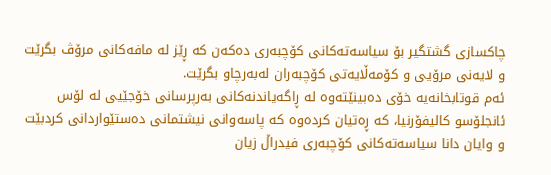چاکسازی گشتگیر بۆ سیاسەتەکانی کۆچبەری دەکەن کە ڕێز لە مافەکانی مرۆڤ بگرێت و لایەنی مرۆیی و کۆمەڵایەتی کۆچبەران لەبەرچاو بگرێت.
ئەم قوتابخانەیە خۆی دەبینێتەوە لە ڕاگەیاندنەکانی بەرپرسانی خۆجێیی لە لۆس ئانجلۆسو کالیفۆرنیا، کە ڕەتیان کردەوە کە پاسەوانی نیشتمانی دەستێواردانی کردبێت و وایان دانا سیاسەتەکانی کۆچبەری فیدراڵ زیان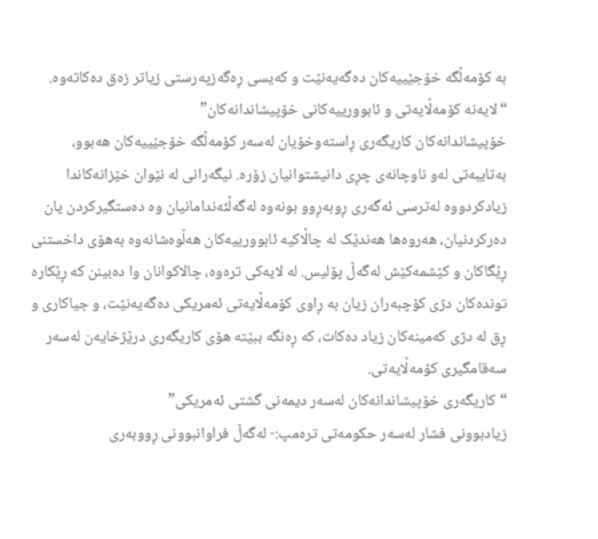بە کۆمەڵگە خۆجێییەکان دەگەیەنێت و کەیسی ڕەگەزپەرستی زیاتر زەق دەکاتەوە.
“لایەنە کۆمەڵایەتی و ئابوورییەکانی خۆپیشاندانەکان”
خۆپیشاندانەکان کاریگەری ڕاستەوخۆیان لەسەر کۆمەڵگە خۆجێییەکان هەبوو، بەتایبەتی لەو ناوچانەی چڕی دانیشتوانیان زۆرە. نیگەرانی لە نێوان خێزانەکاندا زیادکردووە لەترسی ئەگەری ڕوبەڕوو بونەوە لەگەڵئەندامانیان وە دەستگیرکردن یان دەرکردنیان، هەروەها هەندێک لە چاڵاکیە ئابوورییەکان هەڵوەشانەوە بەهۆی داخستنی ڕێگاکان و کێشمەکێش لەگەڵ پۆلیس. لە لایەکی ترەوە، چالاکوانان وا دەبینن کە ڕێکارە توندەکان دژی کۆچبەران زیان بە ڕاوی کۆمەڵایەتی ئەمریکی دەگەیەنێت، و جیاکاری و ڕق لە دژی کەمینەکان زیاد دەکات، کە ڕەنگە ببێتە هۆی کاریگەری درێژخایەن لەسەر سەقامگیری کۆمەڵایەتی.
“کاریگەری خۆپیشاندانەکان لەسەر دیمەنی گشتی ئەمریکی”
زیادبوونی فشار لەسەر حکومەتی ترەمپ:- لەگەڵ فراوانبوونی ڕووبەری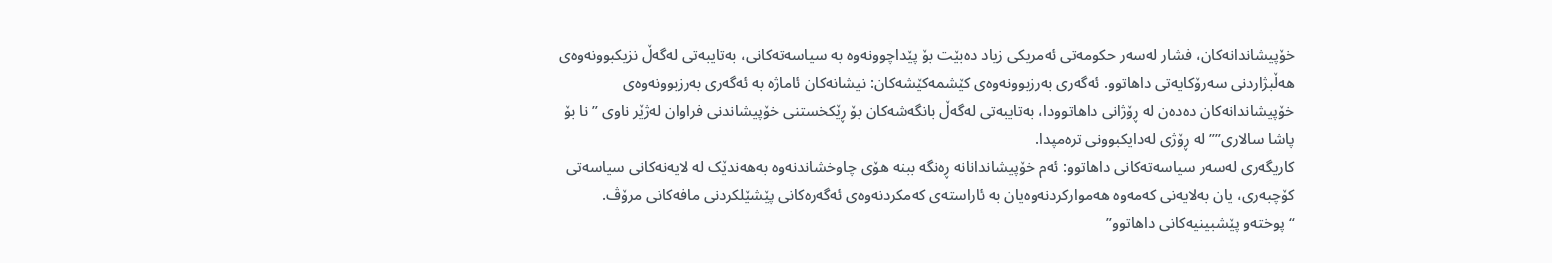خۆپیشاندانەکان، فشار لەسەر حکومەتی ئەمریکی زیاد دەبێت بۆ پێداچوونەوە بە سیاسەتەکانی، بەتایبەتی لەگەڵ نزیکبوونەوەی هەڵبژاردنی سەرۆکایەتی داهاتوو. ئەگەری بەرزبوونەوەی کێشمەکێشەکان: نیشانەکان ئاماژە بە ئەگەری بەرزبوونەوەی خۆپیشاندانەکان دەدەن لە ڕۆژانی داهاتوودا، بەتایبەتی لەگەڵ بانگەشەکان بۆ ڕێکخستنی خۆپیشاندنی فراوان لەژێر ناوی ” نا بۆ پاشا سالاری”” لە ڕۆژی لەدایکبوونی ترەمپدا.
کاریگەری لەسەر سیاسەتەکانی داهاتوو: ئەم خۆپیشاندانانە ڕەنگە ببنە هۆی چاوخشاندنەوە بەهەندێک لە لایەنەکانی سیاسەتی کۆچبەری، یان بەلایەنی کەمەوە هەموارکردنەوەیان بە ئاراستەی کەمکردنەوەی ئەگەرەکانی پێشێلکردنی مافەکانی مرۆڤ.
“پوختەو پێشبینیەکانی داهاتوو”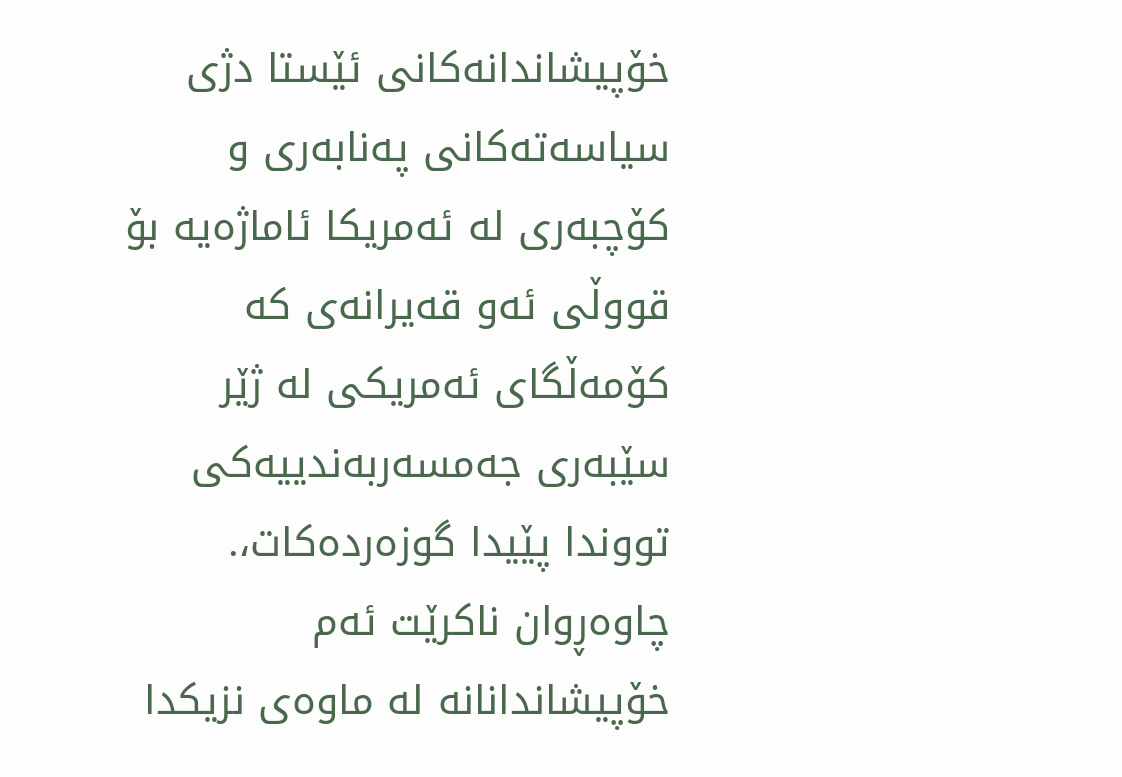خۆپیشاندانەکانی ئێستا دژی سیاسەتەکانی پەنابەری و کۆچبەری لە ئەمریکا ئاماژەیە بۆ قووڵی ئەو قەیرانەی کە کۆمەڵگای ئەمریکی لە ژێر سێبەری جەمسەربەندییەکی تووندا پێیدا گوزەردەکات،. چاوەڕوان ناکرێت ئەم خۆپیشاندانانە لە ماوەی نزیکدا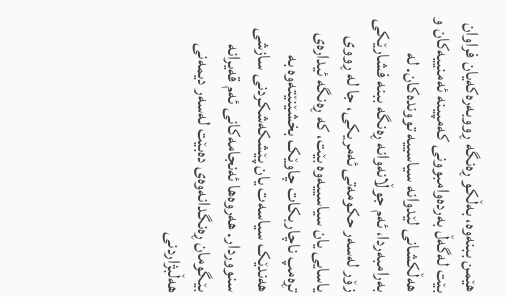هێمن ببنەوە، بەڵکو ڕەنگە ڕووبەرەکەیان فراوان بێت لەگەڵ بەردەوامبوونی کەمپینە ئەمنییەکان و هەڵکشانی لێدوانە سیاسییە تووندەکان. لە بەرامبەردا، ئەم جوڵانەوانە ڕەنگە ببنە فشارێکی زۆر لەسەر حکومەتی ئەمریکی، جا لە ڕووی یاسایی یان سیاسییەوە بێت، کە ڕەنگە ئیدارەی تڕەمپ ناچاربکات چاوێک بخشێنێتەوە بە هەندێک سیاسەت یان پێشکەشکردنی سازشی سنووردار. هەروەها ئەنجامەکانی ئەم قەیرانە بێگومان ڕەنگدانەوەی دەبێت لەسەر دیمەنی هەڵبژاردنی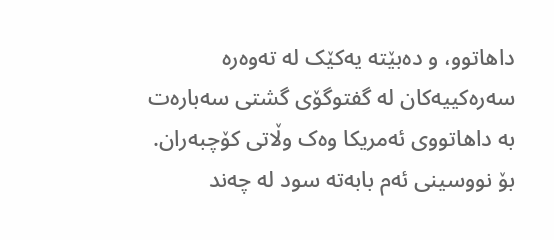داهاتوو، و دەبێتە یەکێک لە تەوەرە سەرەکییەکان لە گفتوگۆی گشتی سەبارەت بە داهاتووی ئەمریکا وەک وڵاتی کۆچبەران.
بۆ نووسینی ئەم بابەتە سود لە چەند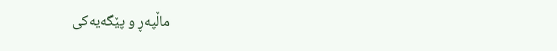ماڵپەڕ و پێگەیەكی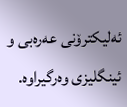ئەلیكترۆنی عەرەبی و ئینگلیزی وەرگیراوە.